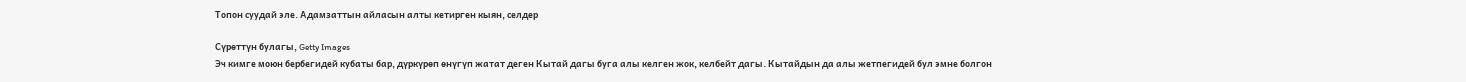Топон суудай эле. Адамзаттын айласын алты кетирген кыян, селдер

Сүрөттүн булагы, Getty Images
Эч кимге моюн бербегидей кубаты бар, дүркүрөп өнүгүп жатат деген Кытай дагы буга алы келген жок, келбейт дагы. Кытайдын да алы жетпегидей бул эмне болгон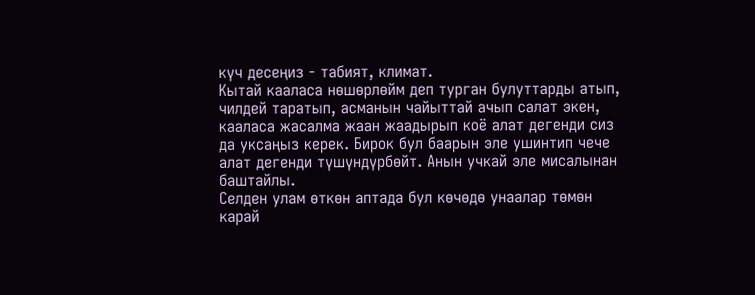күч десеңиз - табият, климат.
Кытай кааласа нөшөрлөйм деп турган булуттарды атып, чилдей таратып, асманын чайыттай ачып салат экен, кааласа жасалма жаан жаадырып коё алат дегенди сиз да уксаңыз керек. Бирок бул баарын эле ушинтип чече алат дегенди түшүндүрбөйт. Анын учкай эле мисалынан баштайлы.
Селден улам өткөн аптада бул көчөдө унаалар төмөн карай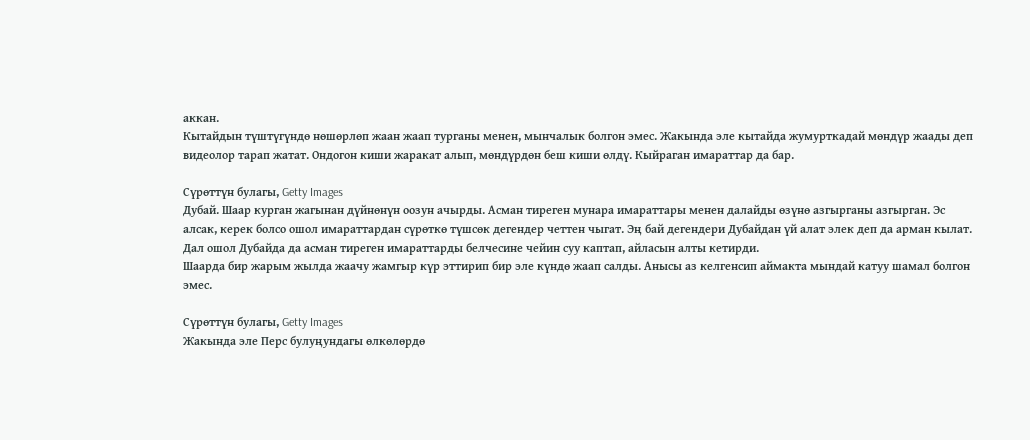аккан.
Кытайдын түштүгүндө нөшөрлөп жаан жаап турганы менен, мынчалык болгон эмес. Жакында эле кытайда жумурткадай мөндүр жаады деп видеолор тарап жатат. Ондогон киши жаракат алып, мөндүрдөн беш киши өлдү. Кыйраган имараттар да бар.

Сүрөттүн булагы, Getty Images
Дубай. Шаар курган жагынан дүйнөнүн оозун ачырды. Асман тиреген мунара имараттары менен далайды өзүнө азгырганы азгырган. Эс алсак, керек болсо ошол имараттардан сүрөткө түшсөк дегендер четтен чыгат. Эң бай дегендери Дубайдан үй алат элек деп да арман кылат. Дал ошол Дубайда да асман тиреген имараттарды белчесине чейин суу каптап, айласын алты кетирди.
Шаарда бир жарым жылда жаачу жамгыр күр эттирип бир эле күндө жаап салды. Анысы аз келгенсип аймакта мындай катуу шамал болгон эмес.

Сүрөттүн булагы, Getty Images
Жакында эле Перс булуңундагы өлкөлөрдө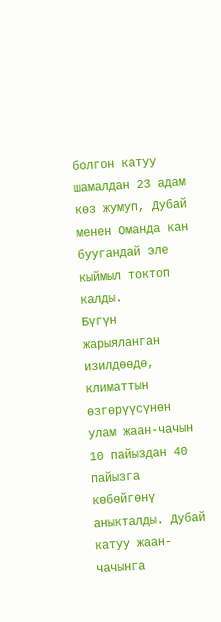болгон катуу шамалдан 23 адам көз жумуп, Дубай менен Оманда кан буугандай эле кыймыл токтоп калды.
Бүгүн жарыяланган изилдөөдө, климаттын өзгөрүүсүнөн улам жаан-чачын 10 пайыздан 40 пайызга көбөйгөнү аныкталды. Дубай катуу жаан-чачынга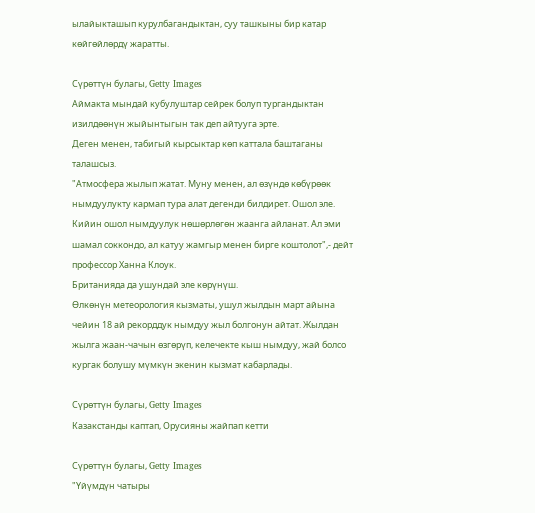ылайыкташып курулбагандыктан, суу ташкыны бир катар көйгөйлөрдү жаратты.

Сүрөттүн булагы, Getty Images
Аймакта мындай кубулуштар сейрек болуп тургандыктан изилдөөнүн жыйынтыгын так деп айтууга эрте.
Деген менен, табигый кырсыктар көп каттала баштаганы талашсыз.
"Атмосфера жылып жатат. Муну менен, ал өзүндө көбүрөөк нымдуулукту кармап тура алат дегенди билдирет. Ошол эле. Кийин ошол нымдуулук нөшөрлөгөн жаанга айланат. Ал эми шамал соккондо, ал катуу жамгыр менен бирге коштолот",- дейт профессор Ханна Клоук.
Британияда да ушундай эле көрүнүш.
Өлкөнүн метеорология кызматы, ушул жылдын март айына чейин 18 ай рекорддук нымдуу жыл болгонун айтат. Жылдан жылга жаан-чачын өзгөрүп, келечекте кыш нымдуу, жай болсо кургак болушу мүмкүн экенин кызмат кабарлады.

Сүрөттүн булагы, Getty Images
Казакстанды каптап, Орусияны жайпап кетти

Сүрөттүн булагы, Getty Images
"Үйүмдүн чатыры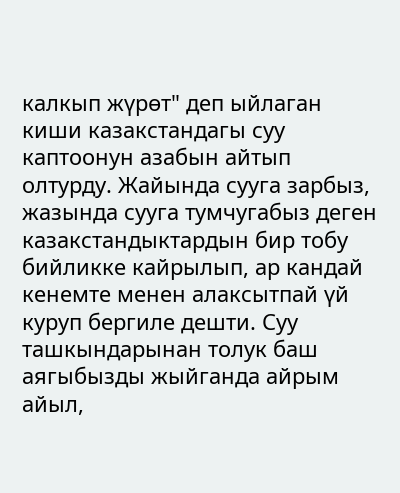калкып жүрөт" деп ыйлаган киши казакстандагы суу каптоонун азабын айтып олтурду. Жайында сууга зарбыз, жазында сууга тумчугабыз деген казакстандыктардын бир тобу бийликке кайрылып, ар кандай кенемте менен алаксытпай үй куруп бергиле дешти. Суу ташкындарынан толук баш аягыбызды жыйганда айрым айыл,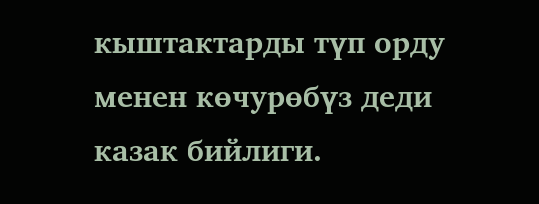кыштактарды түп орду менен көчурөбүз деди казак бийлиги.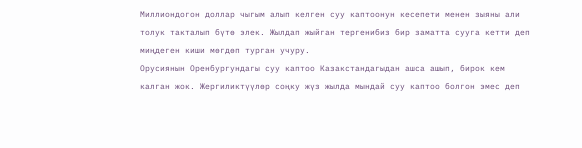Миллиондогон доллар чыгым алып келген суу каптоонун кесепети менен зыяны али толук такталып бүтө элек. Жылдап жыйган тергенибиз бир заматта сууга кетти деп миңдеген киши мөгдөп турган учуру.
Орусиянын Оренбургундагы суу каптоо Казакстандагыдан ашса ашып, бирок кем калган жок. Жергиликтүүлөр соңку жүз жылда мындай суу каптоо болгон эмес деп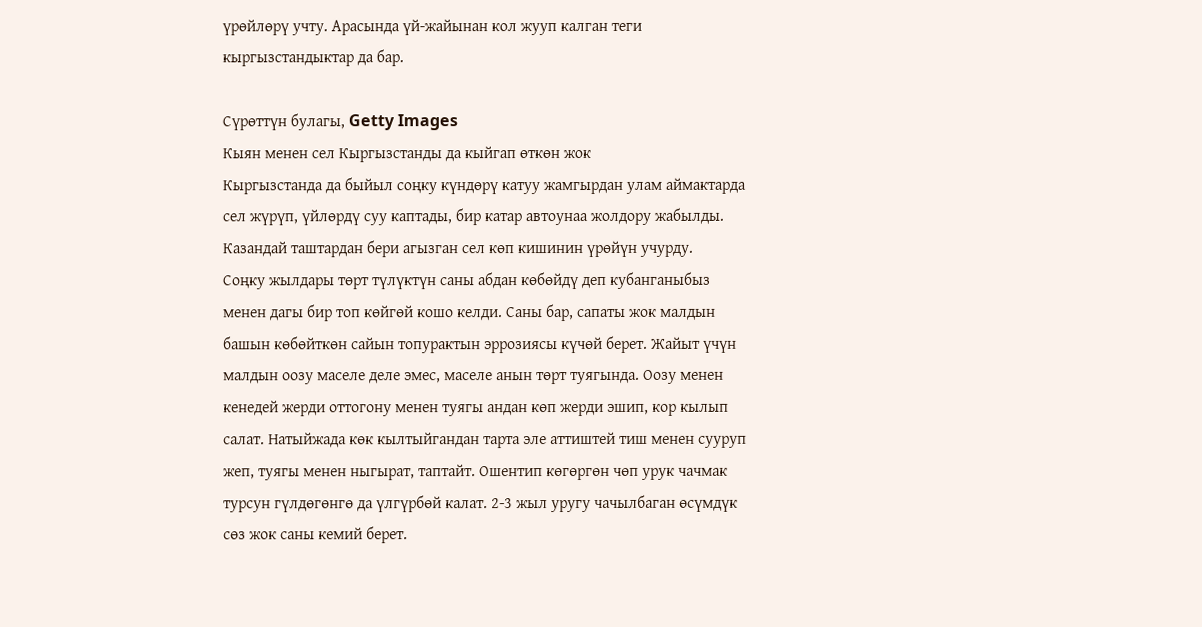үрөйлөрү учту. Арасында үй-жайынан кол жууп калган теги кыргызстандыктар да бар.

Сүрөттүн булагы, Getty Images
Кыян менен сел Кыргызстанды да кыйгап өткөн жок
Кыргызстанда да быйыл соңку күндөрү катуу жамгырдан улам аймактарда сел жүрүп, үйлөрдү суу каптады, бир катар автоунаа жолдору жабылды. Казандай таштардан бери агызган сел көп кишинин үрөйүн учурду.
Соңку жылдары төрт түлүктүн саны абдан көбөйдү деп кубанганыбыз менен дагы бир топ көйгөй кошо келди. Саны бар, сапаты жок малдын башын көбөйткөн сайын топурактын эррозиясы күчөй берет. Жайыт үчүн малдын оозу маселе деле эмес, маселе анын төрт туягында. Оозу менен кенедей жерди оттогону менен туягы андан көп жерди эшип, кор кылып салат. Натыйжада көк кылтыйгандан тарта эле аттиштей тиш менен сууруп жеп, туягы менен ныгырат, таптайт. Ошентип көгөргөн чөп урук чачмак турсун гүлдөгөнгө да үлгүрбөй калат. 2-3 жыл уругу чачылбаган өсүмдүк сөз жок саны кемий берет.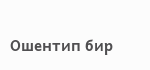Ошентип бир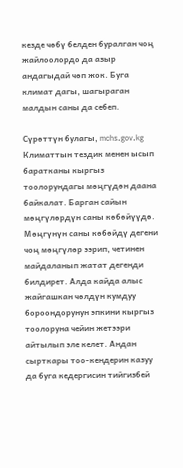кезде чөбү белден буралган чоң жайлоолордо да азыр андагыдай чөп жок. Буга климат дагы, шагыраган малдын саны да себеп.

Сүрөттүн булагы, mchs.gov.kg
Климаттын тездик менен ысып баратканы кыргыз тоолорундагы мөңгүдөн даана байкалат. Барган сайын мөңгүлөрдүн саны көбөйүүдө. Мөңгүнүн саны көбөйдү дегени чоң мөңгүлөр ээрип, четинен майдаланып жатат дегенди билдирет. Алда кайда алыс жайгашкан чөлдүн кумдуу бороондорунун эпкини кыргыз тоолоруна чейин жетээри айтылып эле келет. Андан сырткары тоо-кендерин казуу да буга кедергисин тийгизбей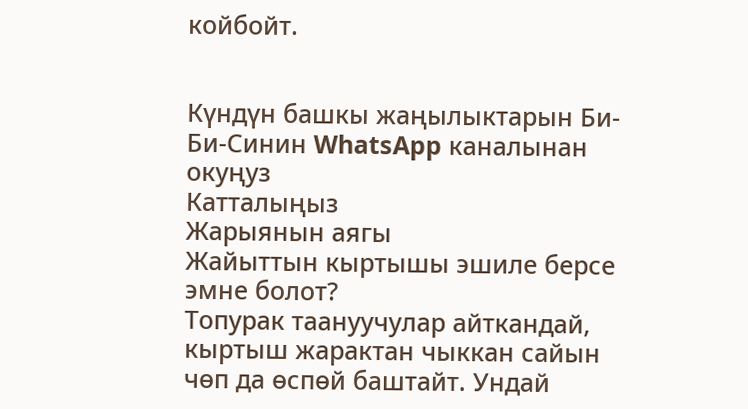койбойт.


Күндүн башкы жаңылыктарын Би-Би-Синин WhatsApp каналынан окуңуз
Катталыңыз
Жарыянын аягы
Жайыттын кыртышы эшиле берсе эмне болот?
Топурак таануучулар айткандай, кыртыш жарактан чыккан сайын чөп да өспөй баштайт. Ундай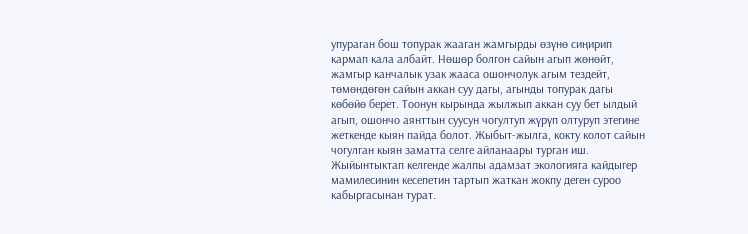упураган бош топурак жааган жамгырды өзүнө сиңирип кармап кала албайт. Нөшөр болгон сайын агып жөнөйт, жамгыр канчалык узак жааса ошончолук агым тездейт, төмөндөгөн сайын аккан суу дагы, агынды топурак дагы көбөйө берет. Тоонун кырында жылжып аккан суу бет ылдый агып, ошончо аянттын суусун чогултуп жүрүп олтуруп этегине жеткенде кыян пайда болот. Жыбыт-жылга, кокту колот сайын чогулган кыян заматта селге айланаары турган иш.
Жыйынтыктап келгенде жалпы адамзат экологияга кайдыгер мамилесинин кесепетин тартып жаткан жокпу деген суроо кабыргасынан турат.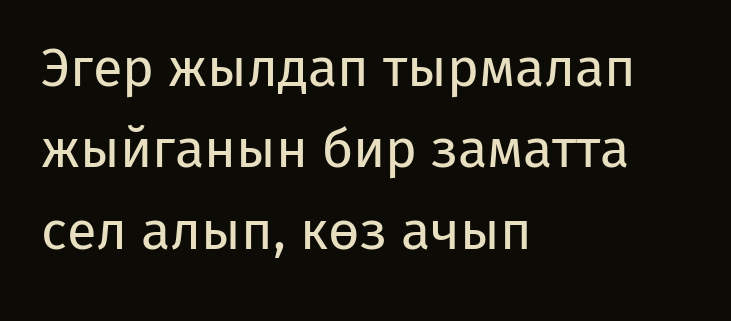Эгер жылдап тырмалап жыйганын бир заматта сел алып, көз ачып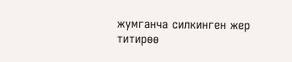жумганча силкинген жер титирөө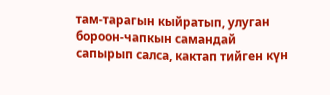там-тарагын кыйратып, улуган бороон-чапкын самандай сапырып салса, кактап тийген күн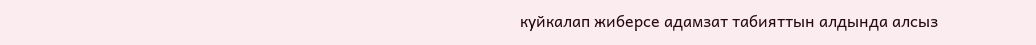куйкалап жиберсе адамзат табияттын алдында алсыз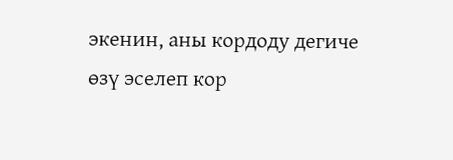экенин, аны кордоду дегиче өзү эселеп кор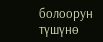болоорун түшүнө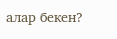алар бекен?